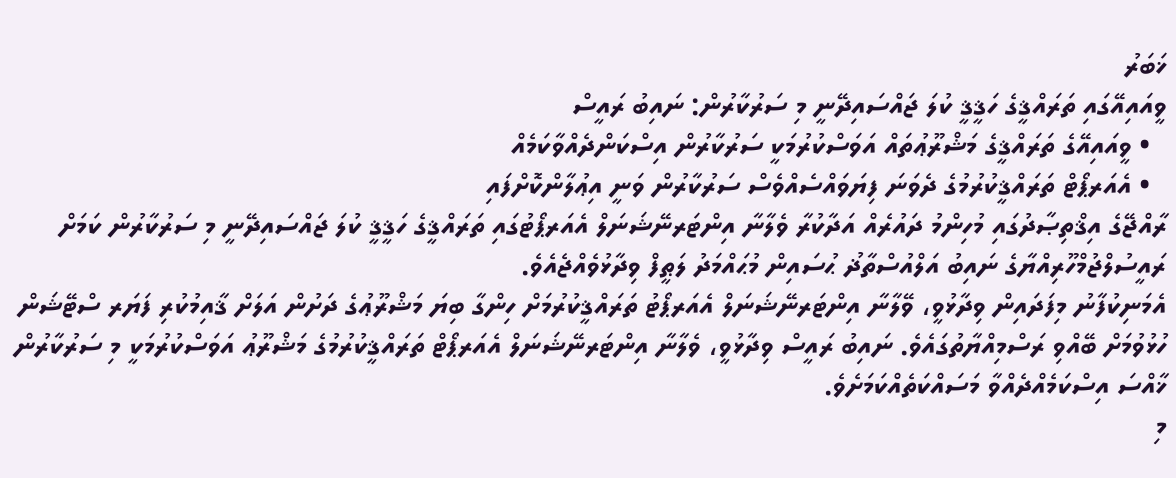ޚަބަރު
ވީއައިއޭގައި ތަރައްޤީގެ ހަޤީޤީ ކުލަ ޖައްސައިދޭނީ މި ސަރުކާރުން: ނައިބު ރައީސް
  • ވީއައިއޭގެ ތަރައްޤީގެ މަޝްރޫޢުތައް އަވަސްކުރުމަކީ ސަރުކާރުން އިސްކަންދެއްވާކަމެއް
  • އެއަރޕޯޓް ތަރައްޤީކުރުމުގެ ދެވަނަ ފިޔަވައްސެއްވެސް ސަރުކާރުން ވަނީ އިޢުލާންކޮށްފައި
ރާއްޖޭގެ އިޤްތިޞާދުގައި މުހިންމު ދައުރެއް އަދާކުރާ ވެލާނާ އިންޓަރނޭޝަނަލް އެއަރޕޯޓުގައި ތަރައްޤީގެ ހަޤީޤީ ކުލަ ޖައްސައިދޭނީ މި ސަރުކާރުން ކަމަށް ރައީސުލްޖުމްހޫރިއްޔާގެ ނައިބު އަލްއުސްތާޛު ޙުސައިން މުޙައްމަދު ލަޠީފް ވިދާޅުވެއްޖެއެވެ.
އެމަނިކުފާނު މިފަދައިން ވިދާޅުވީ، ވޭލާނާ އިންޓަރނޭޝަނަލް އެއަރޕޯޓު ތަރައްޤީކުރުމަށް ހިންގާ ބިޔަ މަޝްރޫޢުގެ ދަށުން އަލަށް ޤާއިމުކުރި ފަޔަރ ސްޓޭޝަން ހުޅުވުމަށް ބޭއްވި ރަސްމިއްޔާތުގައެވެ. ނައިބު ރައީސް ވިދާޅުވީ، ވެލާނާ އިންޓަރނޭޝަނަލް އެއަރޕޯޓް ތަރައްޤީކުރުމުގެ މަޝްރޫޢު އަވަސްކުރުމަކީ މި ސަރުކާރުން ޚާއްސަ އިސްކަމެއްދެއްވާ މަސައްކަތެއްކަމަށެވެ.
މި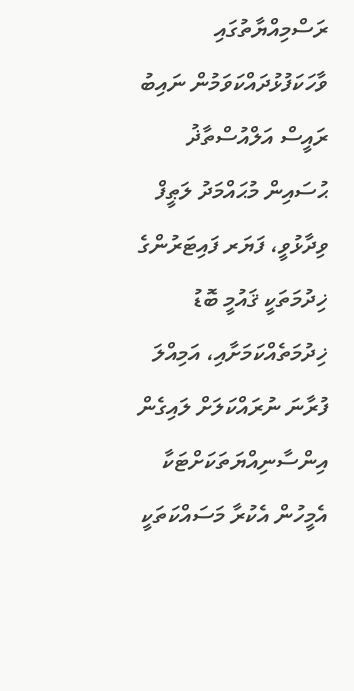ރަސްމިއްޔާތުގައި ވާހަކަފުޅުދައްކަވަމުން ނައިބު ރައީސް އަލްއުސްތާޛު ޙުސައިން މުޙައްމަދު ލަޠީފް ވިދާޅުވީ، ފަޔަރ ފައިޓަރުންގެ ޚިދުމަތަކީ ޤައުމީ ބޮޑު ޚިދުމަތެއްކަމަށާއި، އަމިއްލަ ފުރާނަ ނުރައްކަލަށް ލައިގެން އިންސާނިއްޔަތަކަށްޓަކާ އެމީހުން އެކުރާ މަސައްކަތަކީ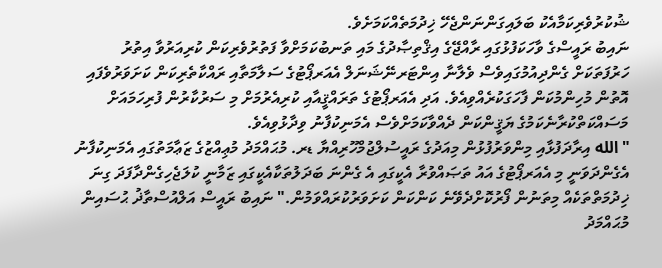ޝުކުރުވެރިކަމާއެކު ބަލައިގަންނަންޖެހޭ ޚިދުމަތެއްކަމަށެވެ.
ނައިބު ރައީސްގެ ވާހަކަފުޅުގައި ރާއްޖޭގެ އިޤްތިޞާދުގެ މައި ތަނބުކަމަށްވާ ފަތުރުވެރިކަން ކުރިއަރުވާ އިތުރު ހަރުފަތަކަށް ގެންދިއުމުގައިވެސް ވެލާނާ އިންޓަރނޭޝަނަލް އެއަރޕޯޓުގެ ސަލާމަތާއި ރައްކާތެރިކަން ކަށަވަރުވެފައި އޮތުން މުހިންމުކަން ފާހަގަކުރެއްވިއެވެ. އަދި އެއަރޕޯޓުގެ ތަރައްޤީއާއި ކުރިއެރުމަށް މި ސަރުކާރުން ފުރިހަމައަށް މަސައްކަތްކުރާނެކަމުގެ ޔަޤީންކަން ދެއްވާކަމަށްވެސް އެމަނިކުފާނު ވިދާޅުވިއެވެ.
"الله އިރާދަފުޅާއި މިންވަރުފުޅުން މިއަދުގެ ރައީސުލްޖުމްހޫރިއްޔާ ޑރ. މުޙައްމަދު މުޢިއްޒުގެ ޒަޢާމަތުގައި އެމަނިކުފާނު އެގެންދަވަނީ މި އެއަރޕޯޓުގެ އައު ތަޞައްވުރާ އެކީގައި އެ ގެންނަ ބަދަލުތަކާއެކީގައި ޒަމާނީ ކުލަޖެހިގެންދާފަދަ ގިނަ ޚިދުމަތްތަކެއް މިތަނުން ފޯރުކޮށްދެވޭނެ ކަންކަން ކަށަވަރުކުރައްވަމުން." ނައިބު ރައީސް އަލްއުސްތާޛު ޙުސައިން މުޙައްމަދު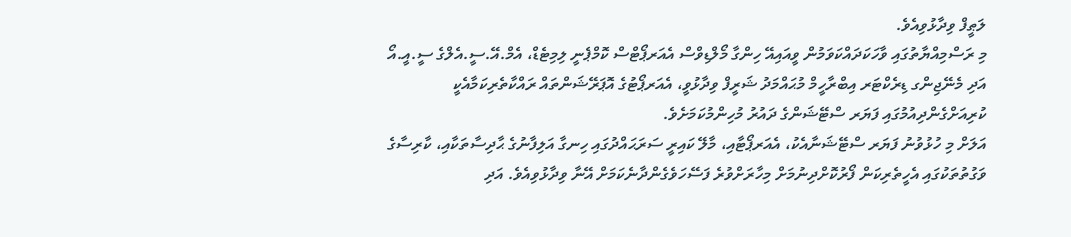ލަޠީފް ވިދާޅުވިއެވެ.
މި ރަސްމިއްޔާތުގައި ވާހަކަދައްކަވަމުން ވީއައިއޭ ހިންގާ މޯލްޑިވްސް އެއަރޕޯޓްސް ކޮމްޕެނީ ލިމިޓެޑް، އެމް.އޭ.ސީ.އެލްގެ ސީ.އީ.އޯ އަދި މެނޭޖިންގ ޑިރެކްޓަރ އިބްރާހީމް މުޙައްމަދު ޝަރީފް ވިދާޅުވީ، އެއަރޕޯޓުގެ އޮޕަރޭޝަންތައް ރައްކާތެރިކަމާއެކީ ކުރިއަށްގެންދިއުމުގައި ފަޔަރ ސްޓޭޝަންގެ ދައުރު މުހިންމުކަމަށެވެ.
އަލަށް މި ހުޅުވުނު ފަޔަރ ސްޓޭޝަނާއެކު، އެއަރޕޯޓާއި، މާލޭ ކައިރީ ސަރަޙައްދުގައި ހިނގާ އަލިފާނުގެ ޙާދިސާތަކާއި، ކާރިސާގެ ވަގުތުތަކުގައި އެހީތެރިކަން ފޯރުކޮށްދިނުމަށް މިހާރަށްވުރެ ފަސޭހަވެގެންދާނެކަމަށް އޭނާ ވިދާޅުވިއެވެ. އަދި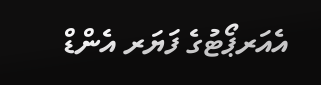އެއަރޕޯޓުގެ ފަޔަރ އެންޑް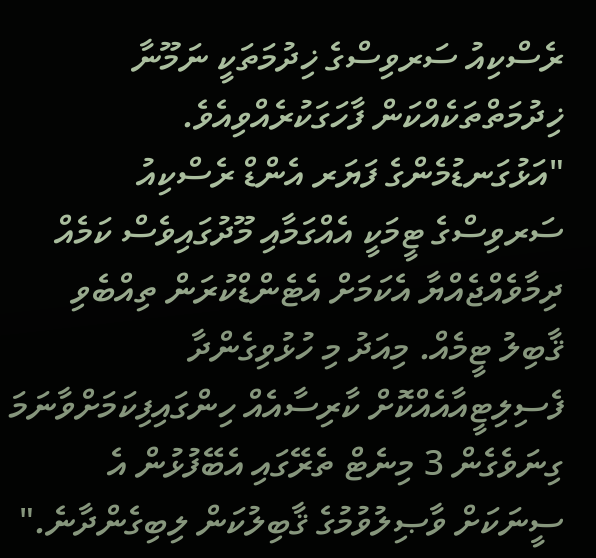ރެސްކިއު ސަރވިސްގެ ޚިދުމަތަކީ ނަމޫނާ ޚިދުމަތްތަކެއްކަން ފާހަގަކުރެއްވިއެވެ.
"އަޅުގަނޑުމެންގެ ފަޔަރ އެންޑް ރެސްކިއު ސަރވިސްގެ ޓީމަކީ އެއްގަމާއި މޫދުގައިވެސް ކަމެއް ދިމާވެއްޖެއްޔާ އެކަމަށް އެޓެންޑްކުރަން ތިއްބެވި ޤާބިލު ޓީމެއް. މިއަދު މި ހުޅުވިގެންދާ ފެސިލިޓީއާއެއްކޮށް ކާރިސާއެއް ހިންގައިފިކަމަށްވާނަމަ ގިނަވެގެން 3 މިނެޓް ތެރޭގައި އެބޭފުޅުން އެ ސީނަކަށް ވާޞިލުވުމުގެ ޤާބިލުކަން ލިބިގެންދާނެ."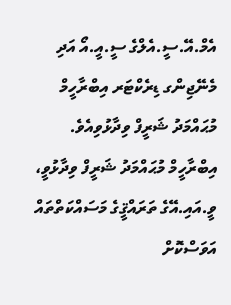އެމް.އޭ.ސީ.އެލްގެ ސީ.އީ.އޯ އަދި މެނޭޖިންގ ޑިރެކްޓަރ އިބްރާހީމް މުޙައްމަދު ޝަރީފް ވިދާޅުވިއެވެ.
އިބްރާހީމް މުޙައްމަދު ޝަރީފް ވިދާޅުވީ، ވީ.އައި.އޭގެ ތަރައްޤީގެ މަސައްކަތްތައް އަވަސްކޮށް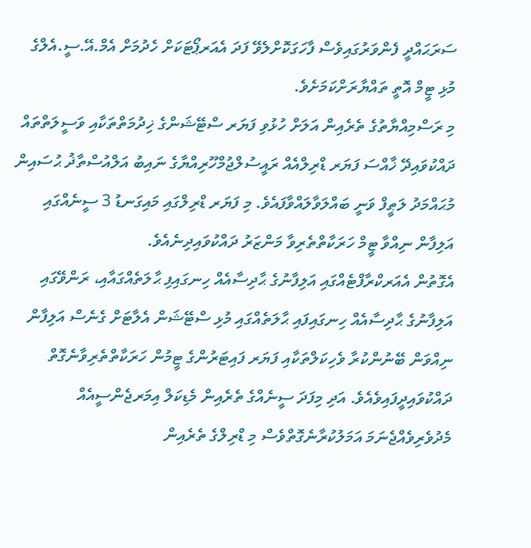ސަރަޙައްދީ ފެންވަރުގައިވެސް ފާހަގަކޮށްލެވޭ ފަދަ އެއަރޕޯޓަކަށް ހެދުމަށް އެމް.އޭ.ސީ.އެލްގެ މުޅި ޓީމް އޮތީ ތައްޔާރަށްކަމަށެވެ.
މި ރަސްމިއްޔާތުގެ ތެރެއިން އަލަށް ހުޅުވި ފަޔަރ ސްޓޭޝަންގެ ޚިދުމަތްތަކާއި ވަސީލަތްތައް ދައްކުވައިދޭ ޚާއްސަ ފަޔަރ ޑްރިލްއެއް ރައީސުލްޖުމްހޫރިއްޔާގެ ނައިބު އަލްއުސްތާޛު ޙުސައިން މުޙައްމަދު ލަޠީފް ވަނީ ބައްލަވާލައްވާފައެވެ. މި ފަޔަރ ޑްރިލްގައި މައިގަނޑު 3 ސީނެއްގައި އަލިފާން ނިއްވާ ޓީމް ހަރަކާތްތެރިވާ މަންޒަރު ދައްކުވައިދިނެއެވެ.
އެގޮތުން އެއަރކްރާފްޓެއްގައި އަލިފާނުގެ ޙާދިސާއެއް ހިނގައިފި ޙާލަތެއްގައާއި، ރަންވޭގައި އަލިފާނުގެ ޙާދިސާއެއް ހިނގައިފައި ޙާލަތެއްގައި މުޅި ސްޓޭޝަން އެލާޓަށް ގެނެސް އަލިފާން ނިއްވަން ބޭނުންކުރާ ވެހިކަލްތަކާއި ފަޔަރ ފައިޓަރުންގެ ޓީމުން ހަރަކާތްތެރިވާނެގޮތް ދައްކުވައިދީފައިވެއެވެ. އަދި މިފަދަ ސީނެއްގެ ތެރެއިން މެޑިކަލް އިމަރޖެންސީއެއް މެދުވެރިވެއްޖެނަމަ އަމަލުކުރާނެގޮތްވެސް މި ޑްރިލްގެ ތެރެއިން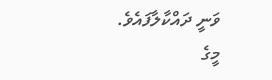ވަނީ ދައްކާލާފައެވެ.
މީގެ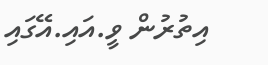އިތުރުން ވީ.އައި.އޭގައި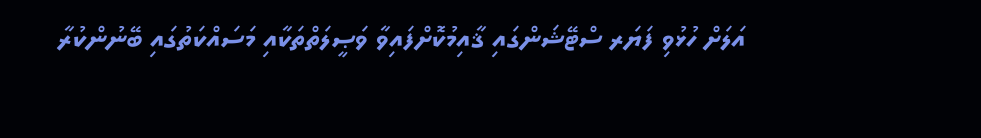އަލަށް ހުޅުވި ފަޔަރ ސްޓޭޝަންގައި ޤާއިމުކޮށްފައިވާ ވަޞީލަތްތަކާއި މަސައްކަތުގައި ބޭނުންކުރާ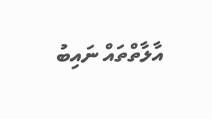އާލާތްތައް ނައިބު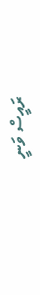ރައީސް ވަނީ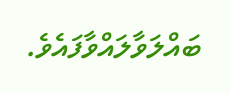ބައްލަވާލައްވާފައެވެ.